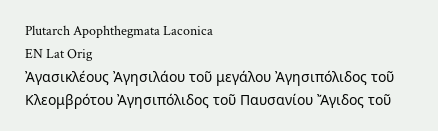Plutarch Apophthegmata Laconica
EN Lat Orig
Ἀγασικλέους Ἀγησιλάου τοῦ μεγάλου Ἀγησιπόλιδος τοῦ Κλεομβρότου Ἀγησιπόλιδος τοῦ Παυσανίου Ἄγιδος τοῦ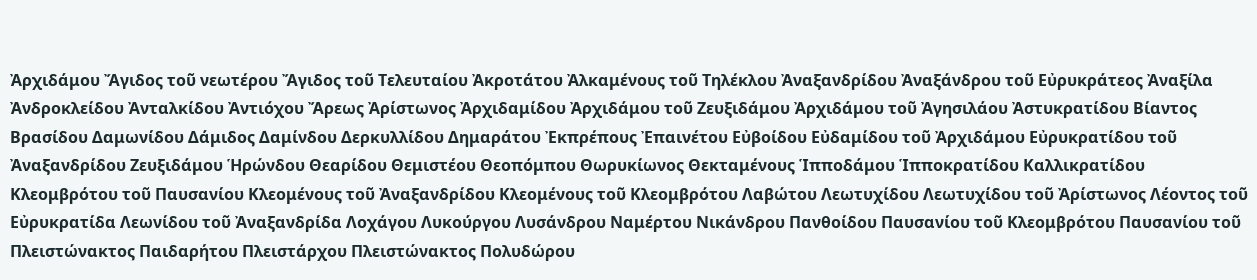Ἀρχιδάμου Ἄγιδος τοῦ νεωτέρου Ἄγιδος τοῦ Τελευταίου Ἀκροτάτου Ἀλκαμένους τοῦ Τηλέκλου Ἀναξανδρίδου Ἀναξάνδρου τοῦ Εὐρυκράτεος Ἀναξίλα Ἀνδροκλείδου Ἀνταλκίδου Ἀντιόχου Ἄρεως Ἀρίστωνος Ἀρχιδαμίδου Ἀρχιδάμου τοῦ Ζευξιδάμου Ἀρχιδάμου τοῦ Ἀγησιλάου Ἀστυκρατίδου Βίαντος Βρασίδου Δαμωνίδου Δάμιδος Δαμίνδου Δερκυλλίδου Δημαράτου Ἐκπρέπους Ἐπαινέτου Εὐβοίδου Εὐδαμίδου τοῦ Ἀρχιδάμου Εὐρυκρατίδου τοῦ Ἀναξανδρίδου Ζευξιδάμου Ἡρώνδου Θεαρίδου Θεμιστέου Θεοπόμπου Θωρυκίωνος Θεκταμένους Ἱπποδάμου Ἱπποκρατίδου Καλλικρατίδου Κλεομβρότου τοῦ Παυσανίου Κλεομένους τοῦ Ἀναξανδρίδου Κλεομένους τοῦ Κλεομβρότου Λαβώτου Λεωτυχίδου Λεωτυχίδου τοῦ Ἀρίστωνος Λέοντος τοῦ Εὐρυκρατίδα Λεωνίδου τοῦ Ἀναξανδρίδα Λοχάγου Λυκούργου Λυσάνδρου Ναμέρτου Νικάνδρου Πανθοίδου Παυσανίου τοῦ Κλεομβρότου Παυσανίου τοῦ Πλειστώνακτος Παιδαρήτου Πλειστάρχου Πλειστώνακτος Πολυδώρου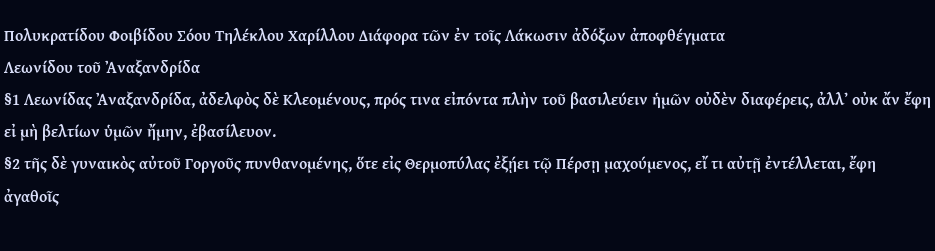Πολυκρατίδου Φοιβίδου Σόου Τηλέκλου Χαρίλλου Διάφορα τῶν ἐν τοῖς Λάκωσιν ἀδόξων ἀποφθέγματα
Λεωνίδου τοῦ Ἀναξανδρίδα
§1 Λεωνίδας Ἀναξανδρίδα, ἀδελφὸς δὲ Κλεομένους, πρός τινα εἰπόντα πλὴν τοῦ βασιλεύειν ἡμῶν οὐδὲν διαφέρεις, ἀλλʼ οὐκ ἄν ἔφη εἰ μὴ βελτίων ὑμῶν ἤμην, ἐβασίλευον.
§2 τῆς δὲ γυναικὸς αὐτοῦ Γοργοῦς πυνθανομένης, ὅτε εἰς Θερμοπύλας ἐξῄει τῷ Πέρσῃ μαχούμενος, εἴ τι αὐτῇ ἐντέλλεται, ἔφη ἀγαθοῖς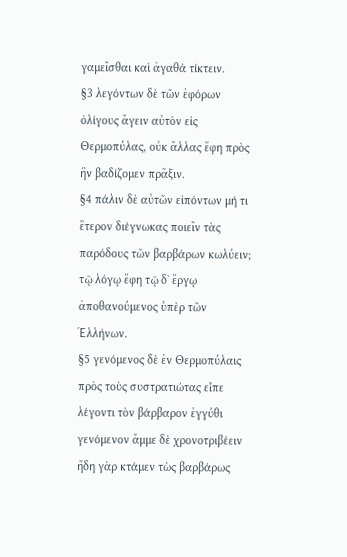γαμεῖσθαι καὶ ἀγαθά τίκτειν.
§3 λεγόντων δὲ τῶν ἐφόρων ὀλίγους ἄγειν αὐτὸν εἰς Θερμοπύλας, οὐκ ἄλλας ἔφη πρὸς ἣν βαδίζομεν πρᾶξιν.
§4 πάλιν δὲ αὐτῶν εἰπόντων μή τι ἕτερον διέγνωκας ποιεῖν τὰς παρόδους τῶν βαρβάρων κωλύειν; τῷ λόγῳ ἔφη τῷ δʼ ἔργῳ ἀποθανούμενος ὑπὲρ τῶν Ἑλλήνων.
§5 γενόμενος δὲ ἐν Θερμοπύλαις πρὸς τοὺς συστρατιώτας εἶπε λέγοντι τὸν βάρβαρον ἐγγύθι γενόμενον ἄμμε δὲ χρονοτριβέειν ἤδη γὰρ κτάμεν τὼς βαρβάρως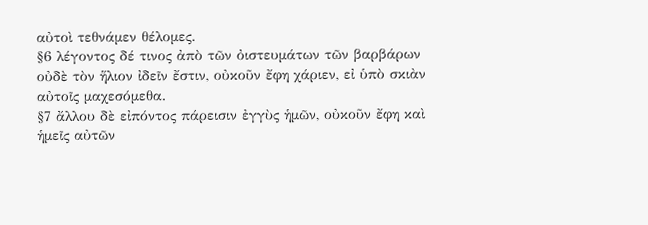αὐτοὶ τεθνάμεν θέλομες.
§6 λέγοντος δέ τινος ἀπὸ τῶν ὀιστευμάτων τῶν βαρβάρων οὐδὲ τὸν ἥλιον ἰδεῖν ἔστιν, οὐκοῦν ἔφη χάριεν, εἰ ὑπὸ σκιὰν αὐτοῖς μαχεσόμεθα.
§7 ἄλλου δὲ εἰπόντος πάρεισιν ἐγγὺς ἡμῶν, οὐκοῦν ἔφη καὶ ἡμεῖς αὐτῶν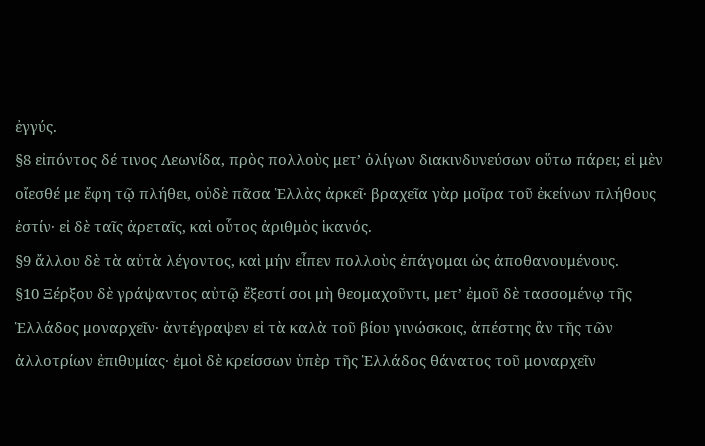ἐγγύς.
§8 εἰπόντος δέ τινος Λεωνίδα, πρὸς πολλοὺς μετʼ ὀλίγων διακινδυνεύσων οὕτω πάρει; εἰ μὲν οἴεσθέ με ἔφη τῷ πλήθει, οὐδὲ πᾶσα Ἑλλὰς ἀρκεῖ· βραχεῖα γὰρ μοῖρα τοῦ ἐκείνων πλήθους ἐστίν· εἰ δὲ ταῖς ἀρεταῖς, καὶ οὗτος ἀριθμὸς ἱκανός.
§9 ἄλλου δὲ τὰ αὐτὰ λέγοντος, καὶ μήν εἶπεν πολλοὺς ἐπάγομαι ὡς ἀποθανουμένους.
§10 Ξέρξου δὲ γράψαντος αὐτῷ ἔξεστί σοι μὴ θεομαχοῦντι, μετʼ ἐμοῦ δὲ τασσομένῳ τῆς Ἑλλάδος μοναρχεῖν· ἀντέγραψεν εἰ τὰ καλὰ τοῦ βίου γινώσκοις, ἀπέστης ἂν τῆς τῶν ἀλλοτρίων ἐπιθυμίας· ἐμοὶ δὲ κρείσσων ὑπὲρ τῆς Ἑλλάδος θάνατος τοῦ μοναρχεῖν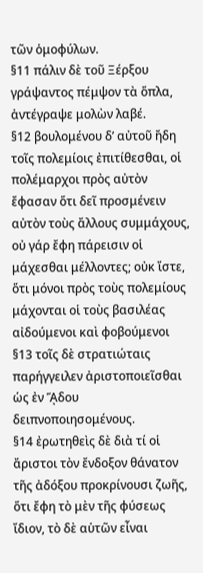τῶν ὁμοφύλων.
§11 πάλιν δὲ τοῦ Ξέρξου γράψαντος πέμψον τὰ ὅπλα, ἀντέγραψε μολὼν λαβέ.
§12 βουλομένου δʼ αὐτοῦ ἤδη τοῖς πολεμίοις ἐπιτίθεσθαι, οἱ πολέμαρχοι πρὸς αὐτὸν ἔφασαν ὅτι δεῖ προσμένειν αὐτὸν τοὺς ἄλλους συμμάχους, οὐ γάρ ἔφη πάρεισιν οἱ μάχεσθαι μέλλοντες; οὐκ ἴστε, ὅτι μόνοι πρὸς τοὺς πολεμίους μάχονται οἱ τοὺς βασιλέας αἰδούμενοι καὶ φοβούμενοι
§13 τοῖς δὲ στρατιώταις παρήγγειλεν ἀριστοποιεῖσθαι ὡς ἐν ᾍδου δειπνοποιησομένους.
§14 ἐρωτηθεὶς δὲ διὰ τί οἱ ἄριστοι τὸν ἔνδοξον θάνατον τῆς ἀδόξου προκρίνουσι ζωῆς, ὅτι ἔφη τὸ μὲν τῆς φύσεως ἴδιον, τὸ δὲ αὑτῶν εἶναι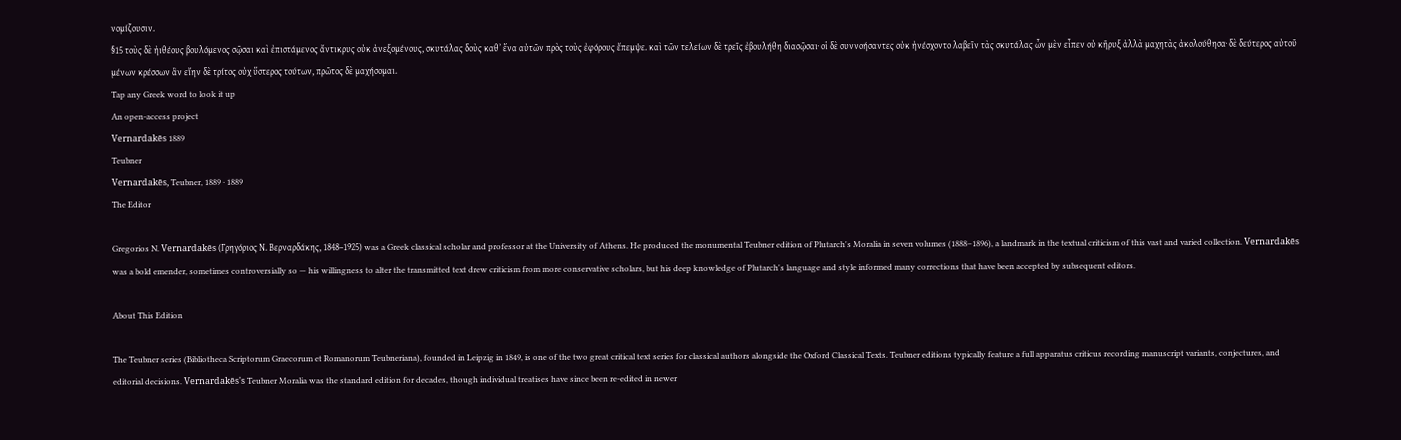νομίζουσιν.
§15 τοὺς δὲ ἠιθέους βουλόμενος σῷσαι καὶ ἐπιστάμενος ἄντικρυς οὐκ ἀνεξομένους, σκυτάλας δοὺς καθʼ ἕνα αὐτῶν πρὸς τοὺς ἐφόρους ἔπεμψε. καὶ τῶν τελείων δὲ τρεῖς ἐβουλήθη διασῷσαι· οἱ δὲ συννοήσαντες οὐκ ἠνέσχοντο λαβεῖν τὰς σκυτάλας ὧν μὲν εἶπεν οὐ κῆρυξ ἀλλὰ μαχητὰς ἀκολούθησα· δὲ δεύτερος αὐτοῦ μένων κρέσσων ἂν εἴην δὲ τρίτος οὐχ ὕστερος τούτων, πρῶτος δὲ μαχήσομαι.
Tap any Greek word to look it up
An open-access project
Vernardakēs 1889
Teubner
Vernardakēs, Teubner, 1889 · 1889
The Editor

Gregorios N. Vernardakēs (Γρηγόριος Ν. Βερναρδάκης, 1848–1925) was a Greek classical scholar and professor at the University of Athens. He produced the monumental Teubner edition of Plutarch's Moralia in seven volumes (1888–1896), a landmark in the textual criticism of this vast and varied collection. Vernardakēs was a bold emender, sometimes controversially so — his willingness to alter the transmitted text drew criticism from more conservative scholars, but his deep knowledge of Plutarch's language and style informed many corrections that have been accepted by subsequent editors.

About This Edition

The Teubner series (Bibliotheca Scriptorum Graecorum et Romanorum Teubneriana), founded in Leipzig in 1849, is one of the two great critical text series for classical authors alongside the Oxford Classical Texts. Teubner editions typically feature a full apparatus criticus recording manuscript variants, conjectures, and editorial decisions. Vernardakēs's Teubner Moralia was the standard edition for decades, though individual treatises have since been re-edited in newer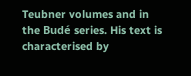Teubner volumes and in the Budé series. His text is characterised by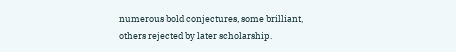numerous bold conjectures, some brilliant, others rejected by later scholarship.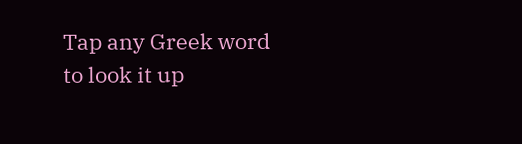Tap any Greek word to look it up